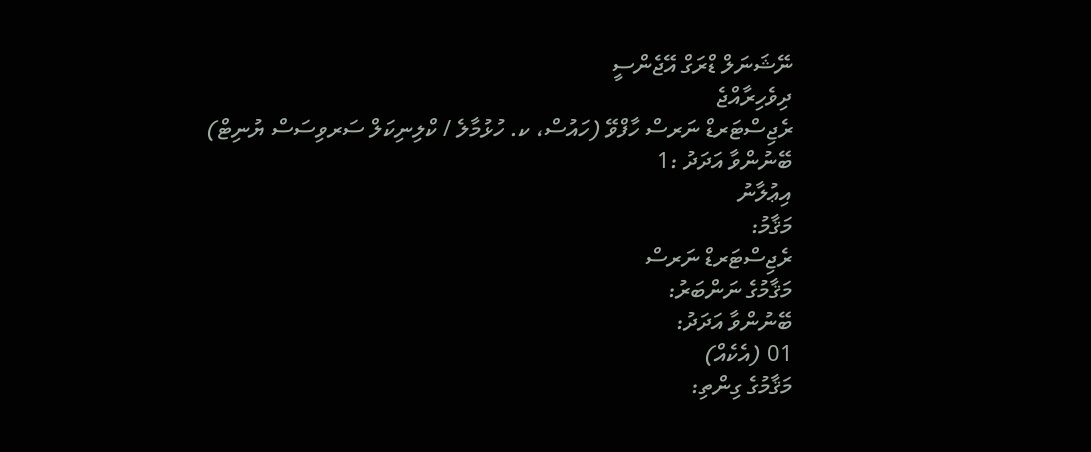ނޭޝަނަލް ޑްރަގް އޭޖެންސީ
ދިވެހިރާއްޖެ
ރެޖިސްޓަރޑް ނަރސް ހާފްވޭ (ހައުސް، ކ. ހުޅުމާލެ / ކްލިނިކަލް ސަރވިސަސް ޔުނިޓް)
ބޭނުންވާ އަދަދު :1
އިޢުލާނު
މަޤާމު:
ރެޖިސްޓަރޑް ނަރސް
މަޤާމުގެ ނަންބަރު:
ބޭނުންވާ އަދަދު:
01 (އެކެއް)
މަޤާމުގެ ގިންތި: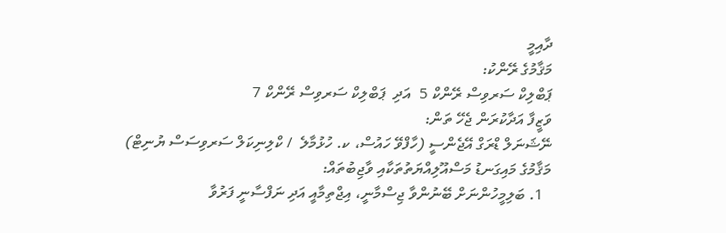ދާއިމީ
މަޤާމުގެ ރޭންކު:
ޕަބްލިކް ސަރވިސް ރޭންކް 5  އަދި  ޕަބްލިކް ސަރވިސް ރޭންކް 7
ވަޒީފާ އަދާކުރަން ޖެހޭ ތަން:
ނޭޝަނަލް ޑްރަގް އޭޖެންސީ (ހާފްވޭ ހައުސް، ކ. ހުޅުމާލެ  / ކްލިނިކަލް ސަރވިސަސް ޔުނިޓް)
މަޤާމުގެ މައިގަނޑު މަސްއޫލިއްޔަތުތަކާއި ވާޖިބުތައް:
  1. ބަލިމީހުންނަށް ބޭނުންވާ ޖިސްމާނީ، އިޖްތިމާއީ އަދި ނަފްސާނީ ފަރުވާ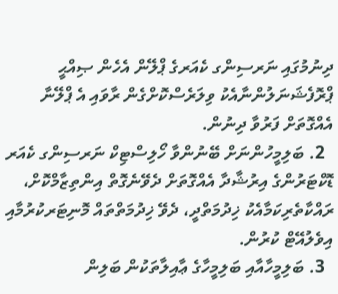ދިނުމުގައި ނަރސިންގ ކެއަރގެ ޕްލޭން އެހެން ޞިއްޙީ ޕްރޮފެޝަނަލުންނާއެކު ވިލަރެސްކޮށްގެން ރާވައި އެ ޕްލޭނާ އެއްގޮތަށް ފަރުވާ ދިނުން.
  2. ބަލިމީހުންނަށް ބޭނުންވާ ހޯލިސްޓިކް ނަރސިންގ ކެއަރ ޑޮކްޓަރުންގެ އިރުޝާދާ އެއްގޮތަށް ދެވޭނެގޮތް އިންތިޒާމްކޮށް، ރައްކާތެރިކަމާއެކު ޚިދުމަތްދީ، ދެވޭ ޚިދުމަތްތައް މޮނިޓަރކުރުމާއި އިވެލުއޭޓް ކުރުން.
  3. ބަލިމީހާއާއި ބަލިމީހާގެ ޢާއިލާތަކުން ބަލިން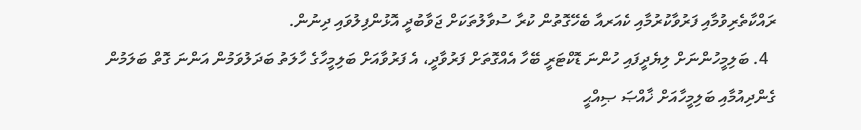ރައްކާތެރިވުމާއި ފަރުވާކުރުމާއި ކެއަރއާ ބެހޭގޮތުން ކުރާ ސުވާލުތަކަށް ޖަވާބުދީ އޮޅުންފިލުވައި ދިނުން.
  4. ބަލިމީހުންނަށް ލިޔެދީފައި ހުންނަ ޑޮކްޓަރީ ބޭހާ އެއްގޮތަށް ފަރުވާދީ، އެ ފަރުވާއަށް ބަލިމީހާގެ ހާލަތު ބަދަލުވަމުން އަންނަ ގޮތް ބަލަމުން ގެންދިއުމާއި ބަލިމީހާއަށް ޚާއްޞަ ޞިއްޙީ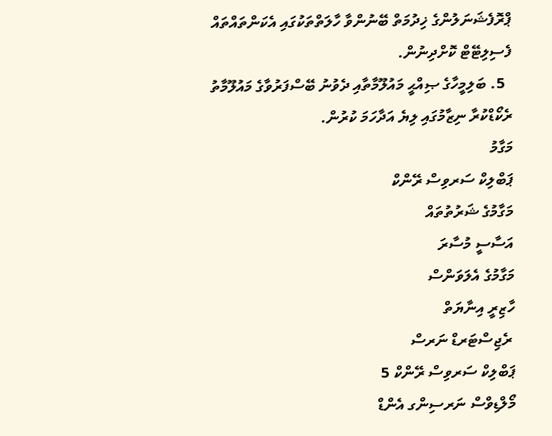ޕްރޮފެޝަނަލުންގެ ޚިދުމަތް ބޭނުންވާ ހާލަތްތަކުގައި އެކަންތައްތައް ފެސިލިޓޭޓް ކޮށްދިނުން.
  5. ބަލިމީހާގެ ޞިއްޙީ މައުލޫމާތާއި ދެވުނު ބޭސްފަރުވާގެ މައުލޫމާތު ރެކޯޑްކުރާ ނިޒާމުގައި ލިޔެ އަދާހަމަ ކުރުން.
މަގާމު
ޕަބްލިކް ސަރވިސް ރޭންކް
މަގާމުގެ ޝަރުތުތައް
އަސާސީ މުސާރަ
މަގާމުގެ އެލަވަންސް
ހާޒިރީ އިނާޔަތް
 ރެޖިސްޓަރޑް ނަރސް
ޕަބްލިކް ސަރވިސް ރޭންކް 5
މޯލްޑިވްސް ނަރސިންގ އެންޑް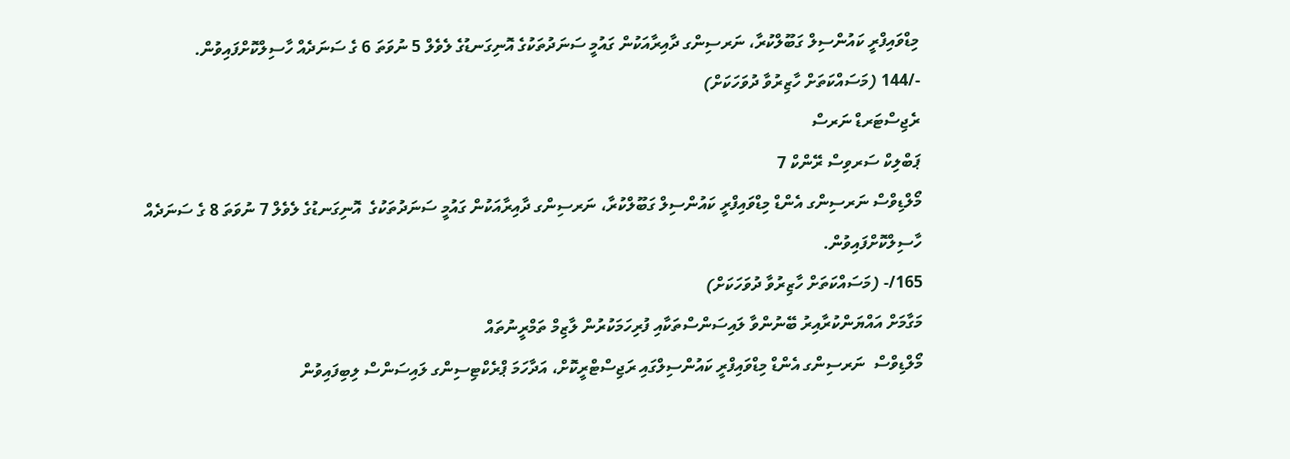މިޑްވައިފްރީ ކައުންސިލް ގަބޫލްކުރާ، ނަރސިންގ ދާއިރާއަކުން ގައުމީ ސަނަދުތަކުގެ އޮނިގަނޑުގެ ލެވެލް 5 ނުވަތަ 6 ގެ ސަނަދެއް ހާސިލްކޮށްފައިވުން.
-/144 (މަސައްކަތަށް ހާޒިރުވާ ދުވަހަކަށް)
ރެޖިސްޓަރޑް ނަރސް
ޕަބްލިކް ސަރވިސް ރޭންކް 7
މޯލްޑިވްސް ނަރސިންގ އެންޑް މިޑްވައިފްރީ ކައުންސިލް ގަބޫލްކުރާ، ނަރސިންގ ދާއިރާއަކުން ގައުމީ ސަނަދުތަކުގެ  އޮނިގަނޑުގެ ލެވެލް 7 ނުވަތަ 8 ގެ ސަނަދެއް ހާސިލްކޮށްފައިވުން.
165/- (މަސައްކަތަށް ހާޒިރުވާ ދުވަހަކަށް)
މަގާމަށް އައްޔަންކުރާއިރު ބޭނުންވާ ލައިސަންސްތަކާއި ފުރިހަމަކުރުން ލާޒިމް ތަމްރީނުތައް
މޯލްޑިވްސް  ނަރސިންގ އެންޑް މިޑްވައިފްރީ ކައުންސިލްގައި ރަޖިސްޓްރީކޮށް، އަދާހަމަ ޕްރެކްޓިސިންގ ލައިސަންސް ލިބިފައިވުން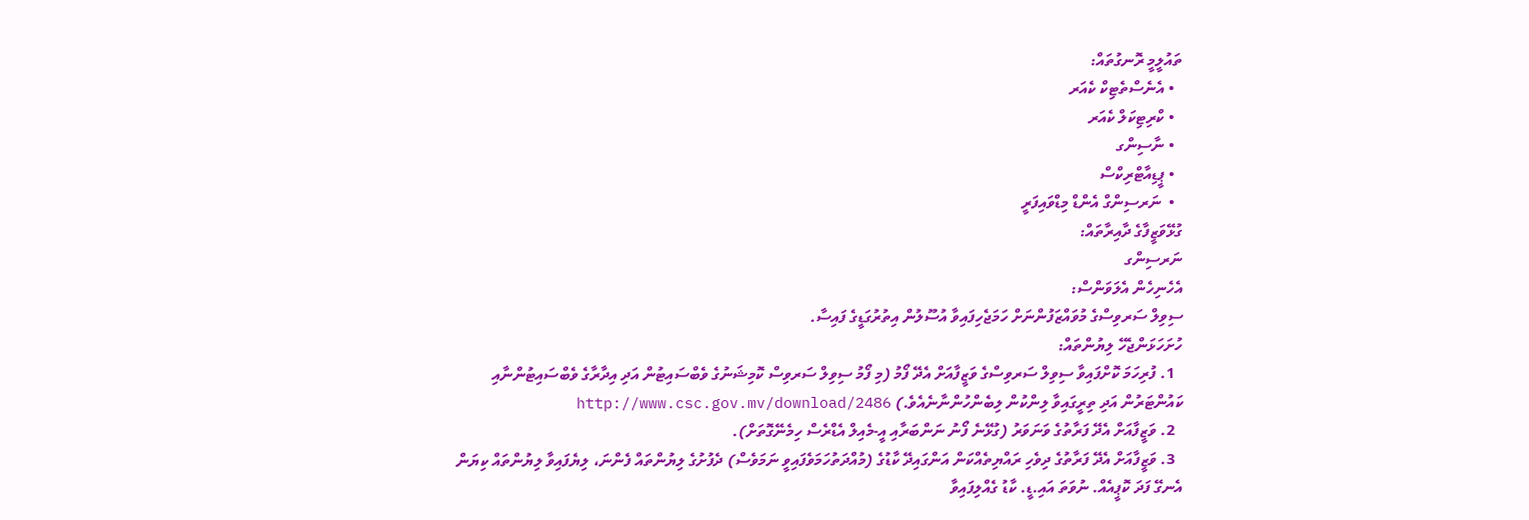ތައުލީމީ ރޮނގުތައް:
  • އެނެސްތެޓިކް ކެއަރ
  • ކްރިޓިކަލް ކެއަރ
  • ނާސިންގ
  • ޕީޑިއާޓްރިކްސް
  •  ނަރސިންގް އެންޑް މިޑްވައިފަރީ
ގުޅޭވަޒީފާގެ ދާއިރާތައް:
ނަރސިންގ
އެހެނިހެން އެލަވަންސް:
ސިވިލް ސަރވިސްގެ މުވައްޒަފުންނަށް ހަމަޖެހިފައިވާ އުސޫލުން އިތުރުގަޑީގެ ފައިސާ.
ހުށަހަޅަންޖެހޭ ލިޔުންތައް:
  1. ފުރިހަމަ ކޮށްފައިވާ ސިވިލް ސަރވިސްގެ ވަޒީފާއަށް އެދޭ ފޯމު (މި ފޯމު ސިވިލް ސަރވިސް ކޮމިޝަނުގެ ވެބްސައިޓުން އަދި އިދާރާގެ ވެބްސައިޓުންނާއި ކައުންޓަރުން އަދި ތިރީގައިވާ ލިންކުން ލިބެންހުންނާނެއެވެ.) http://www.csc.gov.mv/download/2486
  2. ވަޒީފާއަށް އެދޭ ފަރާތުގެ ވަނަވަރު (ގުޅޭނެ ފޯނު ނަންބަރާއި އީ-މެއިލް އެޑްރެސް ހިމެނޭގޮތަށް).
  3. ވަޒީފާއަށް އެދޭ ފަރާތުގެ ދިވެހި ރައްޔިތެއްކަން އަންގައިދޭ ކާޑުގެ (މުއްދަތުހަމަވެފައިވީ ނަމަވެސް) ދެފުށުގެ ލިޔުންތައް ފެންނަ، ލިޔެފައިވާ ލިޔުންތައް ކިޔަން އެނގޭ ފަދަ ކޮޕީއެއް. ނުވަތަ އައި.ޑީ. ކާޑު ގެއްލިފައިވާ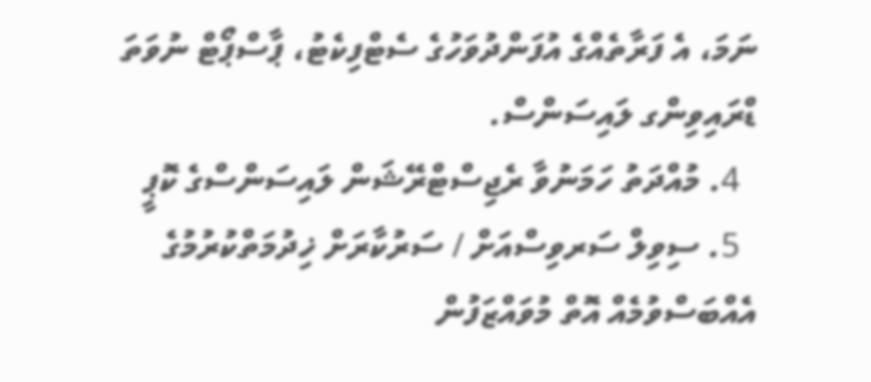ނަމަ، އެ ފަރާތެއްގެ އުފަންދުވަހުގެ ސެޓްފިކެޓު، ޕާސްޕޯޓް ނުވަތަ ޑްރައިވިންގ ލައިސަންސް.
  4. މުއްދަތު ހަމަނުވާ ރެޖިސްޓްރޭޝަން ލައިސަންސްގެ ކޮޕީ
  5. ސިވިލް ސަރވިސްއަށް / ސަރުކާރަށް ޚިދުމަތްކުރުމުގެ އެއްބަސްވުމެއް އޮތް މުވައްޒަފުން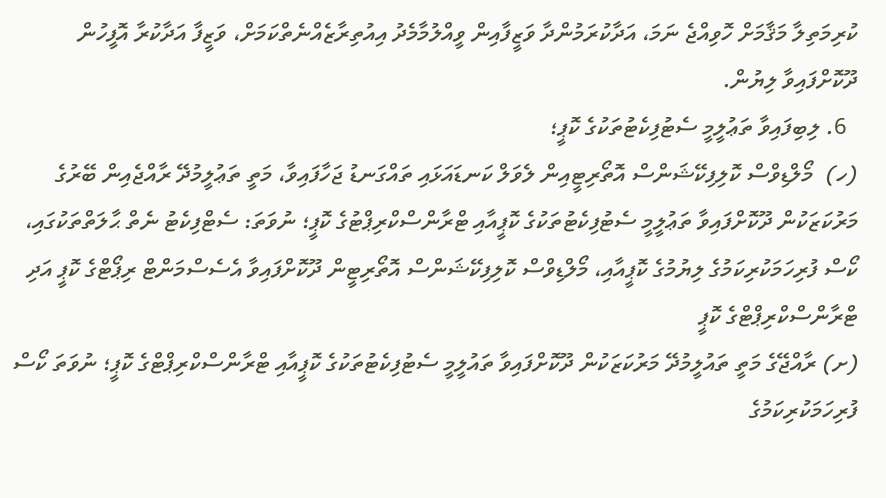ކުރިމަތިލާ މަޤާމަށް ހޮވިއްޖެ ނަމަ، އަދާކުރަމުންދާ ވަޒީފާއިން ވީއްލުމާމެދު އިއުތިރާޒެއްނެތްކަމަށް، ވަޒީފާ އަދާކުރާ އޮފީހުން ދޫކޮށްފައިވާ ލިޔުން.
  6. ލިބިފައިވާ ތަޢުލީމީ ސެޓުފިކެޓުތަކުގެ ކޮޕީ؛
(ހ)  މޯލްޑިވްސް ކޮލިފިކޭޝަންސް އޮތޯރިޓީއިން ލެވަލް ކަނޑައަޅައި ތައްގަނޑު ޖަހާފައިވާ، މަތީ ތަޢުލީމުދޭ ރާއްޖެއިން ބޭރުގެ މަރުކަޒަކުން ދޫކޮށްފައިވާ ތަޢުލީމީ ސެޓުފިކެޓުތަކުގެ ކޮޕީއާއި ޓްރާންސްކްރިޕްޓުގެ ކޮޕީ؛ ނުވަތަ: ސެޓްފިކެޓު ނެތް ޙާލަތްތަކުގައި، ކޯސް ފުރިހަމަކުރިކަމުގެ ލިޔުމުގެ ކޮޕީއާއި، މޯލްޑިވްސް ކޮލިފިކޭޝަންސް އޮތޯރިޓީން ދޫކޮށްފައިވާ އެސެސްމަންޓް ރިޕޯޓްގެ ކޮޕީ އަދި ޓްރާންސްކްރިޕްޓްގެ ކޮޕީ
(ށ) ރާއްޖޭގެ މަތީ ތައުލީމުދޭ މަރުކަޒަކުން ދޫކޮށްފައިވާ ތައުލީމީ ސެޓުފިކެޓުތަކުގެ ކޮޕީއާއި ޓްރާންސްކްރިޕްޓްގެ ކޮޕީ؛ ނުވަތަ ކޯސް ފުރިހަމަކުރިކަމުގެ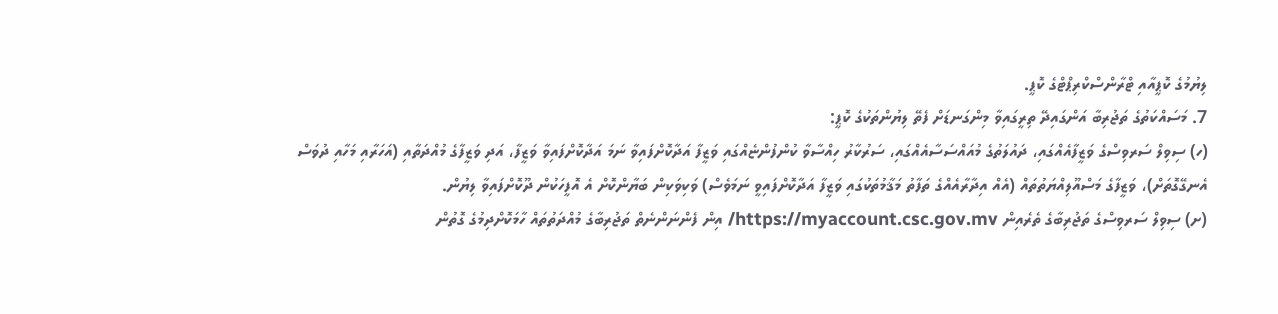ލިޔުމުގެ ކޮޕީއާއި ޓްރާންސްކްރިޕްޓްގެ ކޮޕީ.
7. މަސައްކަތުގެ ތަޖުރިބާ އަންގައިދޭ ތިރީގައިވާ މިންގަނޑަށް ފެތޭ ލިޔުންތަކުގެ ކޮޕީ:
(ހ) ސިވިލް ސަރވިސްގެ ވަޒީފާއެއްގައި، ދައުލަތުގެ މުއައްސަސާއެއްގައި، ސަރުކާރު ހިއްސާވާ ކުންފުންޏެއްގައި ވަޒީފާ އަދާކޮށްފައިވާ ނަމަ އަދާކޮށްފައިވާ ވަޒީފާ، އަދި ވަޒީފާގެ މުއްދަތާއި (އަހަރާއި މަހާއި ދުވަސް އެނގޭގޮތަށް)، ވަޒީފާގެ މަސްއޫލިއްޔަތުތައް (އެއް އިދާރާއެއްގެ ތަފާތު މަޤާމުތަކުގައި ވަޒީފާ އަދާކޮށްފައިވީ ނަމަވެސް) ވަކިވަކިން ބަޔާންކޮށް އެ އޮފީހަކުން ދޫކޮށްފައިވާ ލިޔުން.
(ށ) ސިވިލް ސަރވިސްގެ ތަޖުރިބާގެ ތެރެއިން https://myaccount.csc.gov.mv/ އިން ފެންނަންނެތް ތަޖުރިބާގެ މުއްދަތުތައް ހާމަކޮށްދިމުގެ ގޮތުން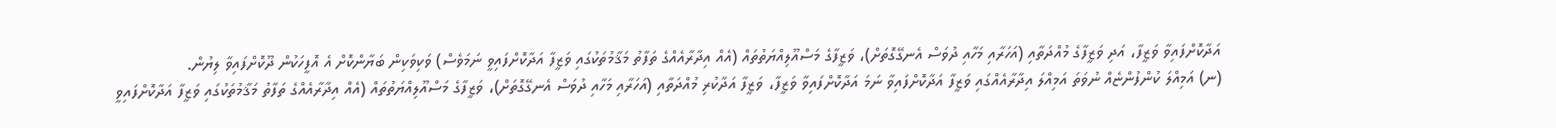އަދާކޮށްފައިވާ ވަޒީފާ، އަދި ވަޒީފާގެ މުއްދަތާއި (އަހަރާއި މަހާއި ދުވަސް އެނގޭގޮތަށް)، ވަޒީފާގެ މަސްއޫލިއްޔަތުތައް (އެއް އިދާރާއެއްގެ ތަފާތު މަޤާމުތަކުގައި ވަޒީފާ އަދާކޮށްފައިވީ ނަމަވެސް) ވަކިވަކިން ބަޔާންކޮށް އެ އޮފީހަކުން ދޫކޮށްފައިވާ ލިޔުން.
(ނ) އަމިއްލަ ކުންފުންޏެއް ނުވަތަ އަމިއްލަ އިދާރާއެއްގައި ވަޒީފާ އަދާކޮށްފައިވާ ނަމަ އަދާކޮށްފައިވާ ވަޒީފާ، ވަޒީފާ އަދާކުރި މުއްދަތާއި (އަހަރާއި މަހާއި ދުވަސް އެނގޭގޮތަށް)، ވަޒީފާގެ މަސްއޫލިއްޔަތުތައް (އެއް އިދާރާއެއްގެ ތަފާތު މަޤާމުތަކުގައި ވަޒީފާ އަދާކޮށްފައިވީ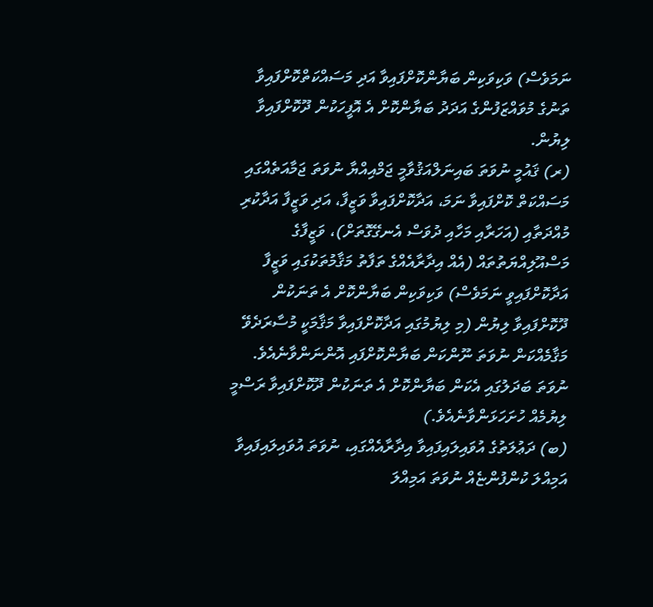ނަމަވެސް) ވަކިވަކިން ބަޔާންކޮށްފައިވާ އަދި މަސައްކަތްކޮށްފައިވާ ތަނުގެ މުވައްޒަފުންގެ އަދަދު ބަޔާންކޮށް އެ އޮފީހަކުން ދޫކޮށްފައިވާ ލިޔުން.
(ރ) ޤައުމީ ނުވަތަ ބައިނަލްއަޤުވާމީ ޖަމްއިއްޔާ ނުވަތަ ޖަމާއަތެއްގައި މަސައްކަތް ކޮށްފައިވާ ނަމަ، އަދާކޮށްފައިވާ ވަޒީފާ، އަދި ވަޒީފާ އަދާކުރި މުއްދަތާއި (އަހަރާއި މަހާއި ދުވަސް އެނގޭގޮތަށް)، ވަޒީފާގެ މަސްއޫލިއްޔަތުތައް (އެއް އިދާރާއެއްގެ ތަފާތު މަޤާމުތަކުގައި ވަޒީފާ އަދާކޮށްފައިވީ ނަމަވެސް) ވަކިވަކިން ބަޔާންކޮށް އެ ތަނަކުން ދޫކޮށްފައިވާ ލިޔުން (މި ލިޔުމުގައި އަދާކޮށްފައިވާ މަޤާމަކީ މުސާރަދެވޭ މަޤާމެއްކަން ނުވަތަ ނޫންކަން ބަޔާންކޮށްފައި އޮންނަންވާނެއެވެ. ނުވަތަ ބަދަލުގައި އެކަން ބަޔާންކޮށް އެ ތަނަކުން ދޫކޮށްފައިވާ ރަސްމީ ލިޔުމެއް ހުށަހަޅަންވާނެއެވެ.)
(ބ) ދަޢުލަތުގެ އުވައިލައިފައިވާ އިދާރާއެއްގައި، ނުވަތަ އުވައިލައިފައިވާ އަމިއްލަ ކުންފުންޏެއް ނުވަތަ އަމިއްލަ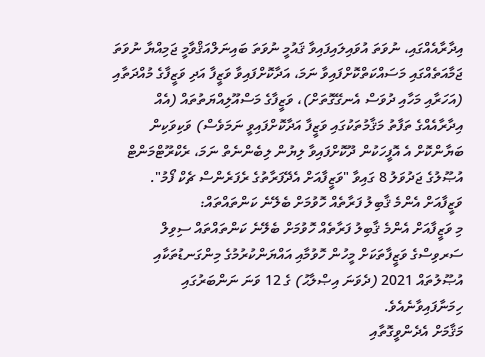އިދާރާއެއްގައި، ނުވަތަ އުވައިލައިފައިވާ ޤައުމީ ނުވަތަ ބައިނަލްއަޤްވާމީ ޖަމިއްޔާ ނުވަތަ ޖަމާއަތެއްގައި މަސައްކަތްކޮށްފައިވާ ނަމަ، އަދާކޮށްފައިވާ ވަޒީފާ އަދި ވަޒީފާގެ މުއްދަތާއި (އަހަރާއި މަހާއި ދުވަސް އެނގޭގޮތަށް)، ވަޒީފާގެ މަސްއޫލިއްޔަތުތައް (އެއް އިދާރާއެއްގެ ތަފާތު މަޤާމުތަކުގައި ވަޒީފާ އަދާކޮށްފައިވީ ނަމަވެސް) ވަކިވަކިން ބަޔާންކޮށް އެ އޮފީހަކުން ދޫކޮށްފައިވާ ލިޔުން ލިބެންނެތް ނަމަ، ރެކްރޫޓްމަންޓް އުޞޫލުގެ ޖަދުވަލު 8 ގައިވާ "ވަޒީފާއަށް އެދޭފަރާތުގެ ރެފަރެންސް ޗެކް ފޯމު".
ވަޒީފާއަށް އެންމެ ޤާބިލު ފަރާތެއް ހޮވުމަށް ބެލޭނެ ކަންތައްތައް:
މި ވަޒީފާއަށް އެންމެ ޤާބިލު ފަރާތެއް ހޮވުމަށް ބެލޭނެ ކަންތައްތައް ސިވިލް ސަރވިސްގެ ވަޒީފާތަކަށް މީހުން ހޮވުމާއި އައްޔަންކުރުމުގެ މިންގަނޑުތަކާއި އުޞޫލުތައް 2021 (ދެވަނަ އިޞްލާޙު) ގެ 12 ވަނަ ނަންބަރުގައި ހިމަނާފައިވާނެއެވެ.
މަޤާމަށް އެދެންވީގޮތާއި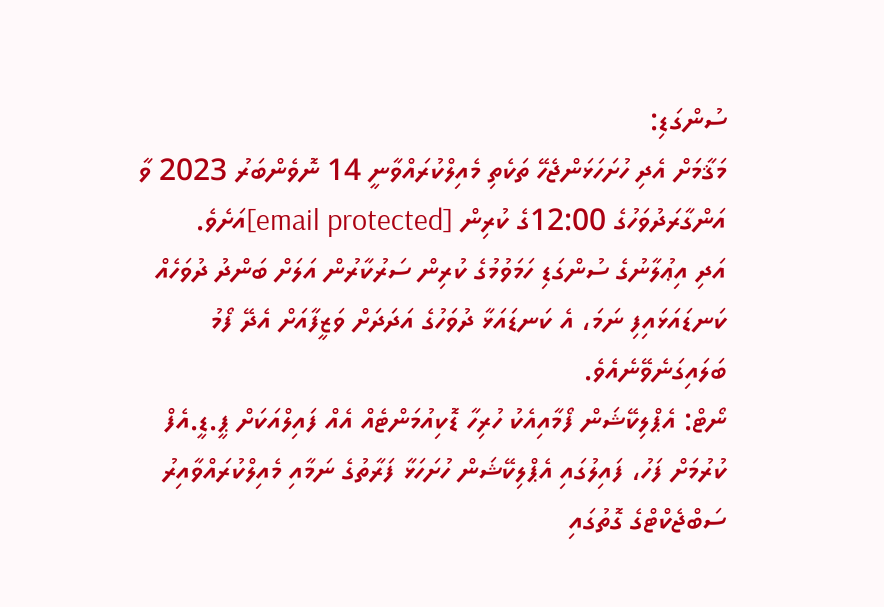ސުންގަޑި:
މަޤާމަށް އެދި ހުށަހަޅަންޖެހޭ ތަކެތި މެއިލްކުރައްވާނީ 14 ނޮވެންބަރު 2023 ވާ އަންގާރަދުވަހުގެ 12:00ގެ ކުރިން [email protected]އަށެވެ.
އަދި އިޢުލާނުގެ ސުންގަޑި ހަމަވުމުގެ ކުރިން ސަރުކާރުން އަލަށް ބަންދު ދުވަހެއް ކަނޑައަޅައިފި ނަމަ، އެ ކަނޑައަޅާ ދުވަހުގެ އަދަދަށް ވަޒީފާއަށް އެދޭ ފޯމު ބަލައިގަނެވޭނެއެވެ.
ނޯޓް: އެޕްލިކޭޝަން ފޯމާއިއެކު ހުރިހާ ޑޮކިއުމަންޓެއް އެއް ފައިލްއަކަށް ޕީ.ޑީ.އެފް ކުރުމަށް ފަހު، ފައިލުގައި އެޕްލިކޭޝަން ހުށަހަޅާ ފަރާތުގެ ނަމާއި މެއިލްކުރައްވާއިރު ސަބްޖެކްޓްގެ ގޮތުގައި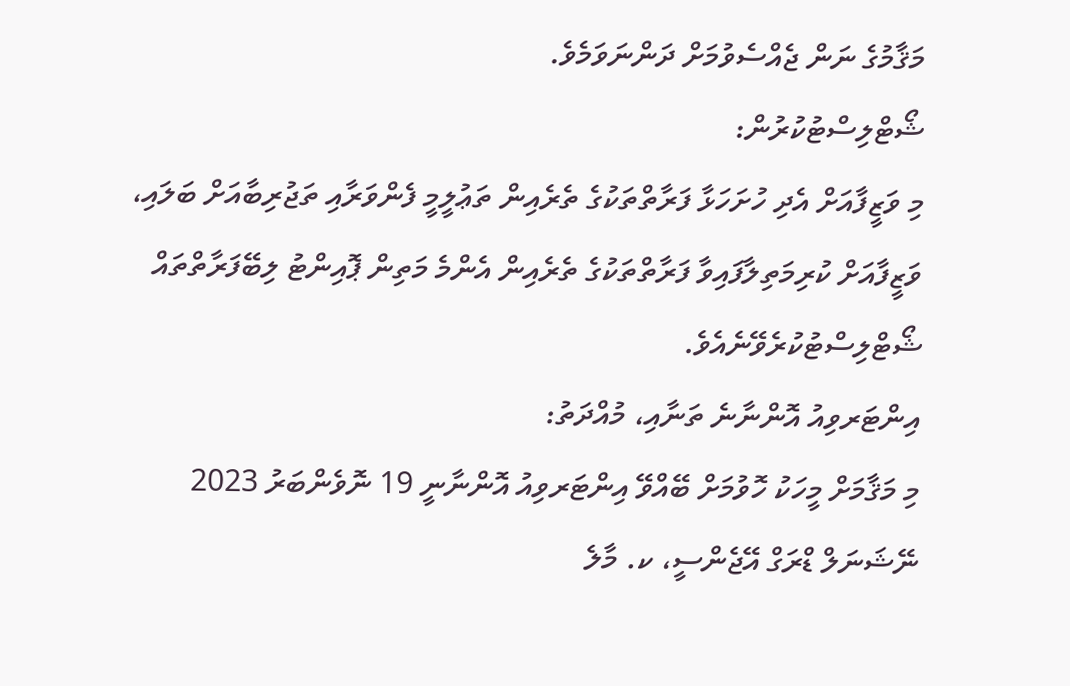މަޤާމުގެ ނަން ޖެއްސެވުމަށް ދަންނަވަމެވެ.
ޝޯޓްލިސްޓުކުރުން:
މި ވަޒީފާއަށް އެދި ހުށަހަޅާ ފަރާތްތަކުގެ ތެރެއިން ތަޢުލީމީ ފެންވަރާއި ތަޖުރިބާއަށް ބަލައި، ވަޒީފާއަށް ކުރިމަތިލާފައިވާ ފަރާތްތަކުގެ ތެރެއިން އެންމެ މަތިން ޕޮއިންޓު ލިބޭފަރާތްތައް ޝޯޓްލިސްޓުކުރެވޭނެއެވެ.
އިންޓަރވިއު އޮންނާނެ ތަނާއި، މުއްދަތު:
މި މަޤާމަށް މީހަކު ހޮވުމަށް ބޭއްވޭ އިންޓަރވިއު އޮންނާނީ 19 ނޮވެންބަރު 2023 ނޭޝަނަލް ޑްރަގް އޭޖެންސީ، ކ. މާލެ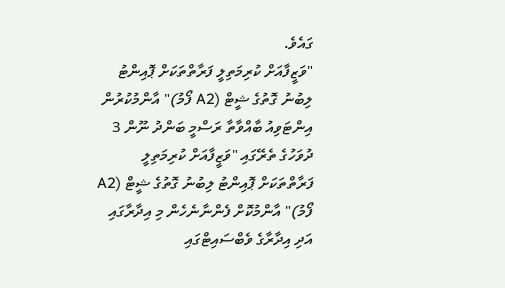ގައެވެ.
"ވަޒީފާއަށް ކުރިމަތިލީ ފަރާތްތަކަށް ޕޮއިންޓު ލިބުނު ގޮތުގެ ޝީޓް (A2 ފޯމު)" އާންމުކުރުން
އިންޓަވިއު ބާއްވާތާ ރަސްމީ ބަންދު ނޫން 3 ދުވަހުގެ ތެރޭގައި "ވަޒީފާއަށް ކުރިމަތިލީ ފަރާތްތަކަށް ޕޮއިންޓު ލިބުނު ގޮތުގެ ޝީޓް (A2 ފޯމު)" އާންމުކޮށް ފެންނާނެހެން މި އިދާރާގައި އަދި އިދާރާގެ ވެބްސައިޓްގައި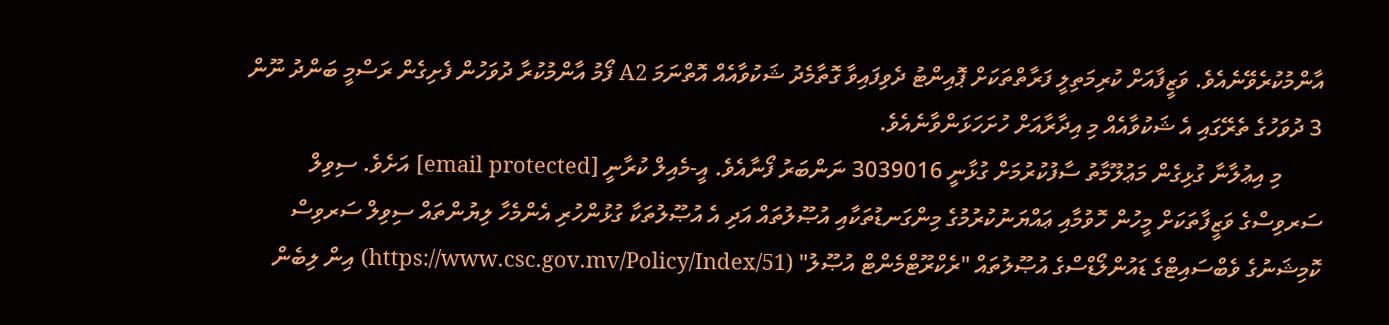އާންމުކުރެވޭނެއެވެ. ވަޒީފާއަށް ކުރިމަތިލީ ފަރާތްތަކަށް ޕޮއިންޓު ދެވިފައިވާ ގޮތާމެދު ޝަކުވާއެއް އޮތްނަމަ A2 ފޯމު އާންމުކުރާ ދުވަހުން ފެށިގެން ރަސްމީ ބަންދު ނޫން 3 ދުވަހުގެ ތެރޭގައި އެ ޝަކުވާއެއް މި އިދާރާއަށް ހުށަހަޅަންވާނެއެވެ.
       މި އިޢުލާނާ ގުޅިގެން މަޢުލޫމާތު ސާފުކުރުމަށް ގުޅާނީ 3039016 ނަންބަރު ފޯނާއެވެ. އީ-މެއިލް ކުރާނީ [email protected] އަށެވެ. ސިވިލް ސަރވިސްގެ ވަޒީފާތަކަށް މީހުން ހޮވުމާއި ޢައްޔަނުކުރުމުގެ މިންގަނޑުތަކާއި އުޞޫލުތައް އަދި އެ އުޞޫލުތަކާ ގުޅުންހުރި އެންމެހާ ލިޔުންތައް ސިވިލް ސަރވިސް ކޮމިޝަނުގެ ވެބްސައިޓްގެ ޑައުންލޯޑްސްގެ އުޞޫލުތައް "ރެކްރޫޓްމެންޓް އުޞޫލު" (https://www.csc.gov.mv/Policy/Index/51) އިން ލިބެން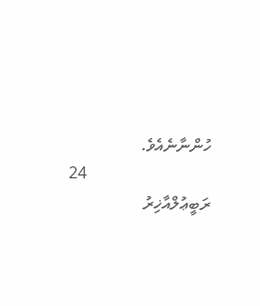ހުންނާނެއެވެ.
                              24 ރަބީޢުލްއާޚިރު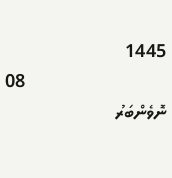1445
                              08 ނޮވެންބަރު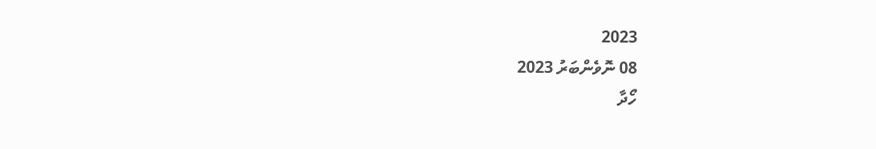2023
08 ނޮވެންބަރު 2023
ހޯދާ